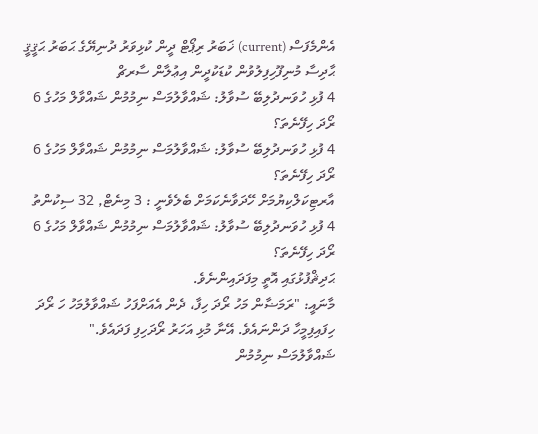އެންމެފަސް (current) ޚަބަރު ރިޕޯޓް ދީން ކުޅިވަރު ދުނިޔޭގެ ޙަބަރު ޙަޤީޤީ ޙާދިސާ މުނިފޫހިފިލުވުން ކުޑަކުދީން އިޢުލާން ސާރޗް
4 ފުޅި ހުވަނދުލިބޭ ސުވާލު: ޝައްވާލުމަސް ނިމުމުން ޝައްވާލް މަހުގެ 6 ރޯދަ ހިފޭނެތަ؟
4 ފުޅި ހުވަނދުލިބޭ ސުވާލު: ޝައްވާލުމަސް ނިމުމުން ޝައްވާލް މަހުގެ 6 ރޯދަ ހިފޭނެތަ؟
އާރޓިކަލްކިޔުމަށް ހޭދަވާނެކަމަށް ބެލެވެނީ : 3 މިނެޓް, 32 ސިކުންތު
4 ފުޅި ހުވަނދުލިބޭ ސުވާލު: ޝައްވާލުމަސް ނިމުމުން ޝައްވާލް މަހުގެ 6 ރޯދަ ހިފޭނެތަ؟
ޙަދިޘްފުޅުގައި އޮތީ މިފަދައިންނެވެ.
މާނައީ: "ރަމަޟާން މަހު ރޯދަ ހިފާ، ދެން އެއަށްފަހު ޝައްވާލުމަހު ހަ ރޯދަ ހިފައިފިމީހާ ދަންނައެވެ. އޭނާ މުޅި އަހަރު ރޯދަހިފި ފަދައެވެ."
ޝައްވާލުމަސް ނިމުމުން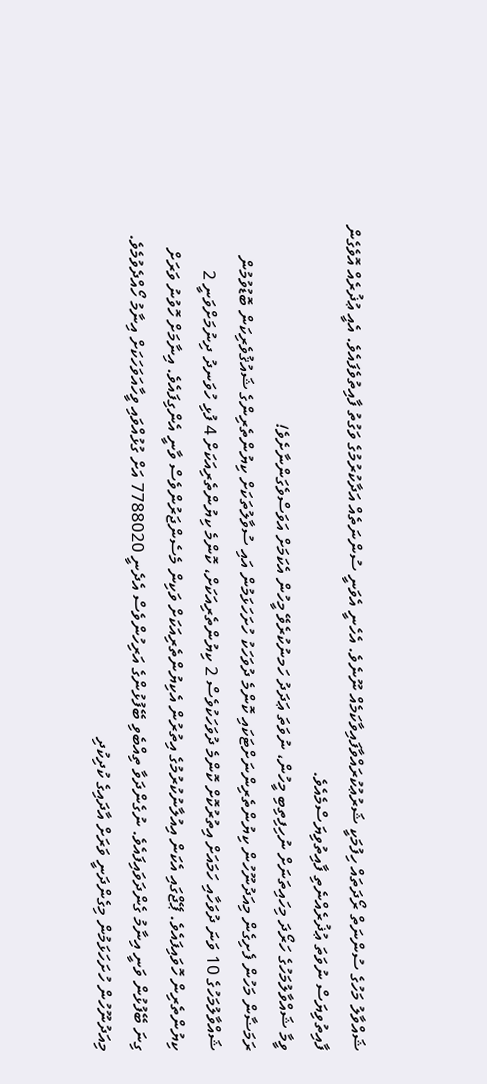ޝައްވާލު މަހުގެ ސުންނަތް ރޯދަތައް ހިފުމަކީ ޝަރުޢުކުރައްވާފައިވާކަމެއް ނޫނެވެ. އެހެނީ އެވަނީ ސުންނަތެއް އަދާކުރުމުގެ ވަގުތު ފާއިތުވެފައެވެ. އެއީ ޢުޛުރެއް އޮވެގެން ފާއިތުވިޔަސް ނުވަތަ ޢުޛުރެއްނެތި ފާއިތުވިޔަސްމެއެވެ.
ވީމާ ޝައްވާލުމަހުގެ ހަރޯދަ މިހައިތަނަށް ނުހިފިތިބި މީހުން، ނުވަތަ ޢަދަދު ހަމނުކުރެވޭ މީހުން އެކަމަށް އަވަސްވެގަންނާށެވެ!
ރަމަޟާން މަހުން ފެށިގެން މިއަދުނޫހުން ކިޔުންތެރިންނަށްޓަކައި ކޮންމެ ދުވަހަކު ހުށަހަޅަމުން އައި ސުވާލުތަކަށް ކިޔުންތެރިންގެ ޝައުޤުވެރިކަން ބޮޑުވުމުން ޝައްވާލުމަހުގެ 10 ވަނަ ދުވަހާއި ހަމައަށް އިތުރުކޮށް ކޮންމެ ދުވަހަކުވެސް 2 ކިޔުންތެރިއަކަށް، ކޮންމެ ކިޔުންތެރިއަކަށް 4 ފުޅި ހުވަނދު ދިނުމަށްވަނީ 2 ކިޔުންތެރިން ހޮވައިފައެވެ. ޕޭޖްގައި އެކަން އިއުލާނުކުރުމުގެ އިތުރުން އެކިޔުންތެރިއަކަށް ވަކިން މެސެންޖަރުންވެސް ވާނީ އެންގިފައެވެ. އިނާމަށް ހޮވުނު ވަރަށް ގިނަ ބޭފުޅުން ވަނީ އިނާމު ގެންދަވައިފައެވެ. ނުގެންދަވާ ތިއްބެވި ބޭފުޅުންގެ އަރިހުންވެސް އެދެނީ 7788020 އަށް ގުޅުއްވައި ވީހާއަވަހަކަށް އިނާމު ހޯއްދެވުމެވެ.
މިއަދުނޫހުން ހުށަހަޅަމުން މިގެންދަނީ ވަރަށް އާދައިގެ ކުދިކުދި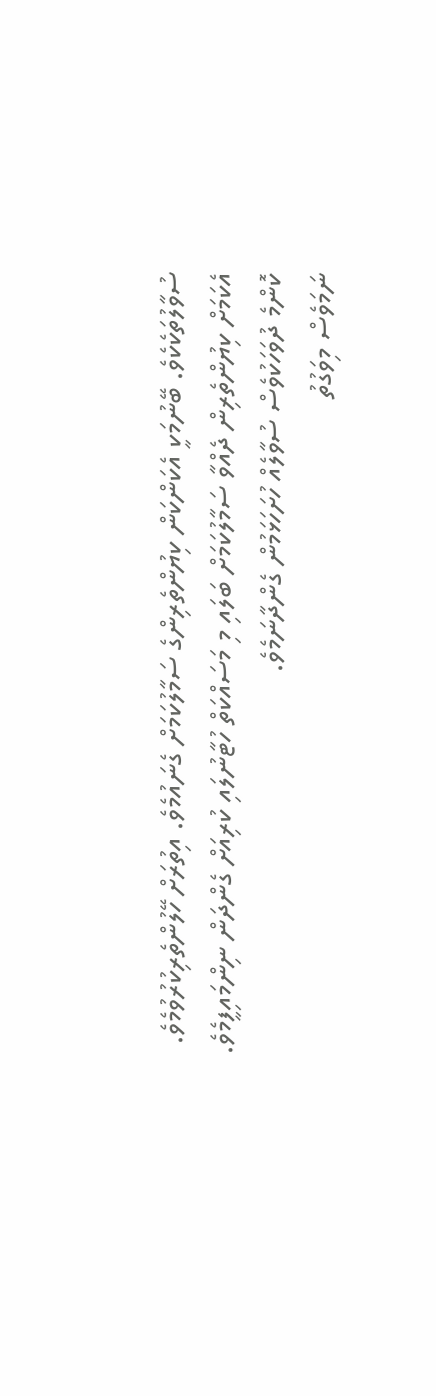ސުވާލުތަކެކެވެ. ބޭނުމަކީ އެކަންކަން ކިޔުންތެރިންގެ ސަމާލުކަމަށް ގެނައުމެވެ. އިތުރަށް ހޭލުންތެރިކުރުވުމެވެ. އެކަމަށް ކިޔުންތެރިން ދެއްވާ ސަމާލުކަމަށް ބަލައި މި މަސައްކަތް ހުޓާނުލައި ކުރިއަށް ގެންދަން ނިންމައިފީމެވެ. ކޮންމެ ދުވަހަކުވެސް ސުވާލެއް ހުށަހަޅަމުން ގެންދާނަމެވެ.
ނަމަވެސް މިވަގުތު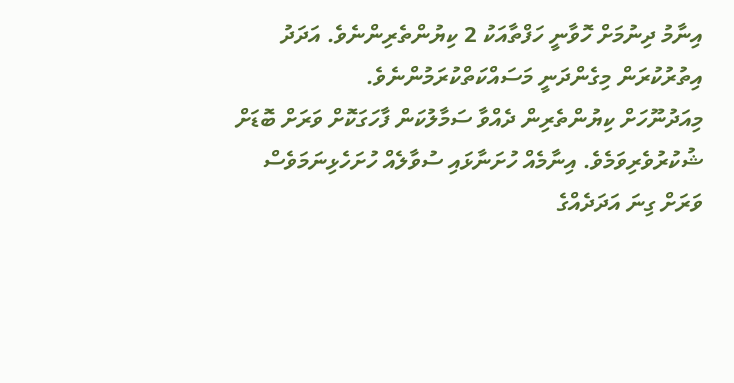އިނާމު ދިނުމަށް ހޮވާނީ ހަފްތާއަކު 2 ކިޔުންތެރިންނެވެ. އަދަދު އިތުރުކުރަން މިގެންދަނީ މަސައްކަތްކުރަމުންނެވެ.
މިއަދުނޫހަށް ކިޔުންތެރިން ދެއްވާ ސަމާލުކަން ފާހަގަކޮށް ވަރަށް ބޮޑަށް ޝުކުރުވެރިވަމެވެ. އިނާމެއް ހުށަނާޅައި ސުވާލެއް ހުށަހެޅިނަމަވެސް ވަރަށް ގިނަ އަދަދެއްގެ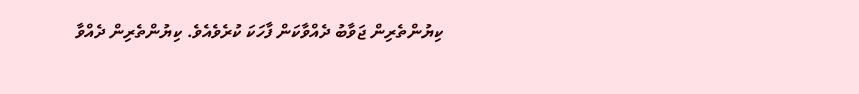ކިޔުންތެރިން ޖަވާބު ދެއްވާކަން ފާހަކަ ކުރެވެއެވެ. ކިޔުންތެރިން ދެއްވާ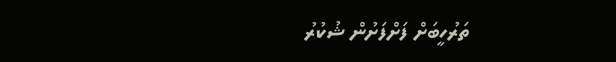ތަރުހީބަށް ފަށްފަށުން ޝުކުރު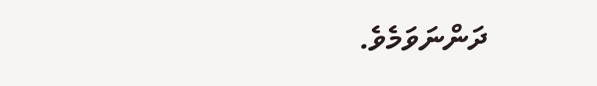ދަންނަވަމެވެ.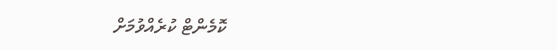ކޮމެންޓް ކުރެއްވުމަށް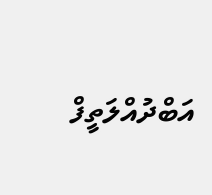އަބްދުއްލަތީފް